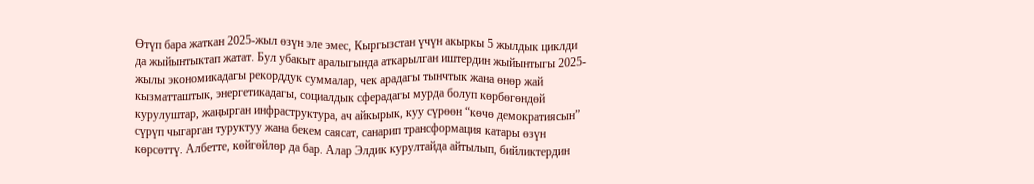Өтүп бара жаткан 2025-жыл өзүн эле эмес, Кыргызстан үчүн акыркы 5 жылдык циклди да жыйынтыктап жатат. Бул убакыт аралыгында аткарылган иштердин жыйынтыгы 2025-жылы экономикадагы рекорддук суммалар, чек арадагы тынчтык жана өнөр жай кызматташтык, энергетикадагы, социалдык сферадагы мурда болуп көрбөгөндөй курулуштар, жаңырган инфраструктура, ач айкырык, куу сүрөөн “көчө демократиясын” сүрүп чыгарган туруктуу жана бекем саясат, санарип трансформация катары өзүн көрсөттү. Албетте, көйгөйлөр да бар. Алар Элдик курултайда айтылып, бийликтердин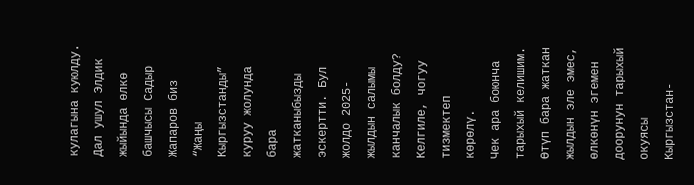кулагына куюлду. Дал ушул Элдик жыйында өлкө башчысы Садыр Жапаров биз “Жаңы Кыргызстанды” куруу жолунда бара жатканыбызды эскертти. Бул жолдо 2025-жылдын салымы канчалык болду? Келгиле, чогуу тизмектеп көрөлү.
Чек ара боюнча тарыхый келишим. Өтүп бара жаткан жылдын эле эмес, өлкөнүн эгемен доорунун тарыхый окуясы Кыргызстан-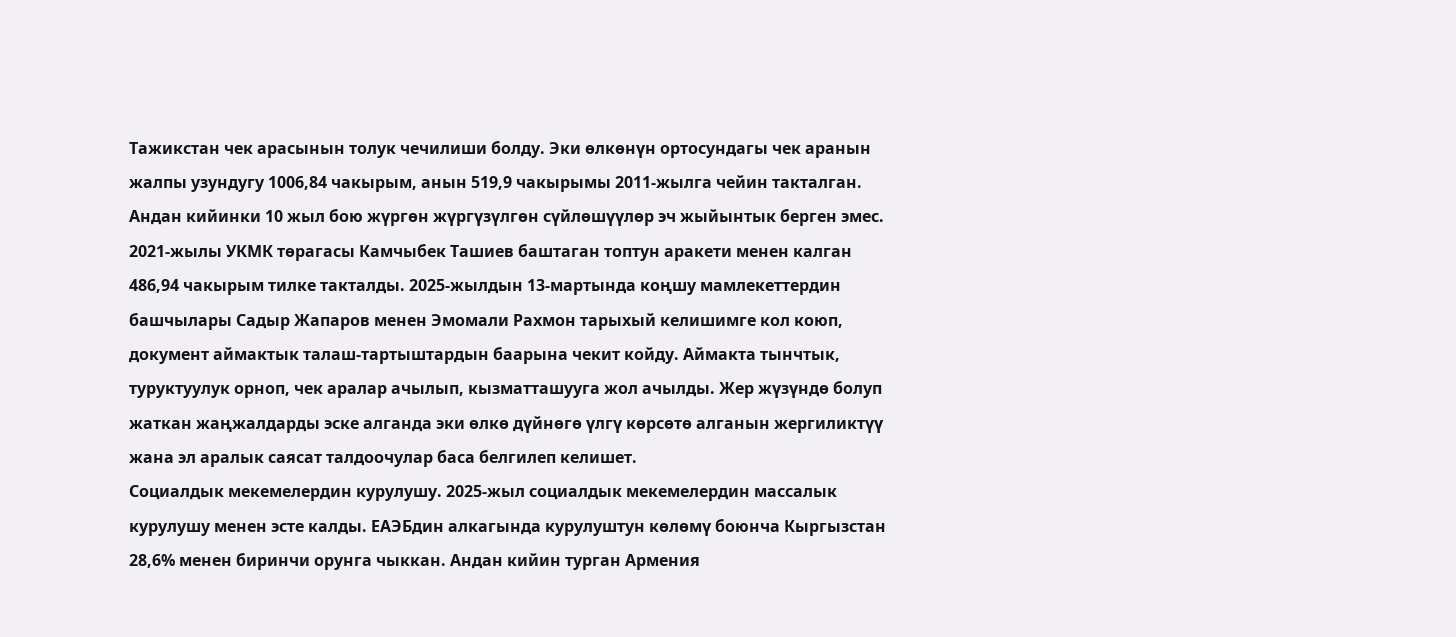Тажикстан чек арасынын толук чечилиши болду. Эки өлкөнүн ортосундагы чек аранын жалпы узундугу 1006,84 чакырым, анын 519,9 чакырымы 2011-жылга чейин такталган. Андан кийинки 10 жыл бою жүргөн жүргүзүлгөн сүйлөшүүлөр эч жыйынтык берген эмес. 2021-жылы УКМК төрагасы Камчыбек Ташиев баштаган топтун аракети менен калган 486,94 чакырым тилке такталды. 2025-жылдын 13-мартында коңшу мамлекеттердин башчылары Садыр Жапаров менен Эмомали Рахмон тарыхый келишимге кол коюп, документ аймактык талаш-тартыштардын баарына чекит койду. Аймакта тынчтык, туруктуулук орноп, чек аралар ачылып, кызматташууга жол ачылды. Жер жүзүндө болуп жаткан жаңжалдарды эске алганда эки өлкө дүйнөгө үлгү көрсөтө алганын жергиликтүү жана эл аралык саясат талдоочулар баса белгилеп келишет.
Социалдык мекемелердин курулушу. 2025-жыл социалдык мекемелердин массалык курулушу менен эсте калды. ЕАЭБдин алкагында курулуштун көлөмү боюнча Кыргызстан 28,6% менен биринчи орунга чыккан. Андан кийин турган Армения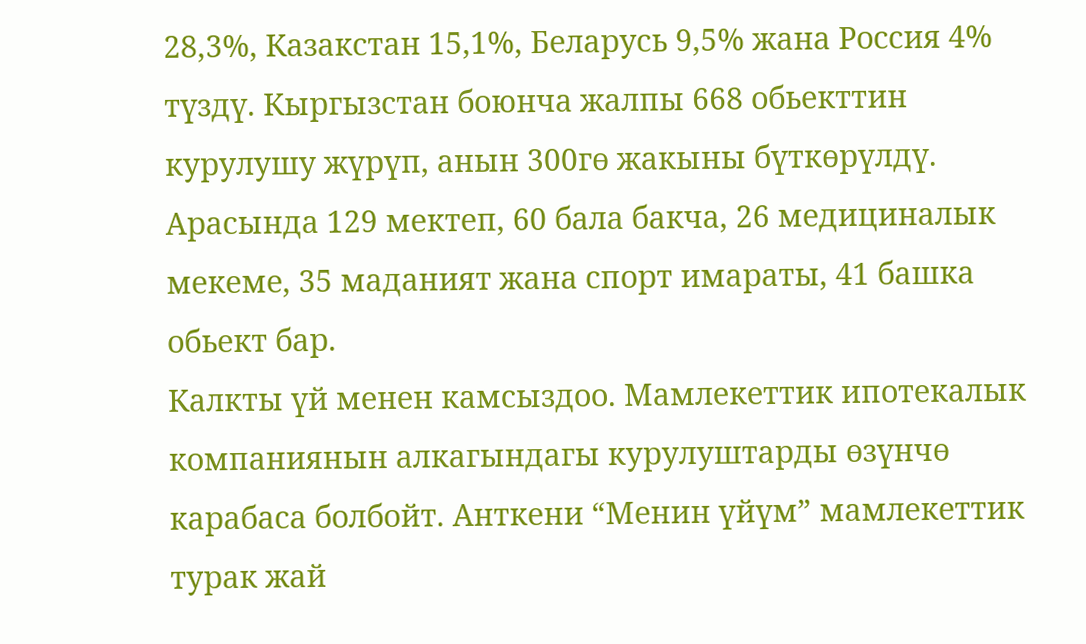28,3%, Казакстан 15,1%, Беларусь 9,5% жана Россия 4% түздү. Кыргызстан боюнча жалпы 668 обьекттин курулушу жүрүп, анын 300гө жакыны бүткөрүлдү. Арасында 129 мектеп, 60 бала бакча, 26 медициналык мекеме, 35 маданият жана спорт имараты, 41 башка обьект бар.
Калкты үй менен камсыздоо. Мамлекеттик ипотекалык компаниянын алкагындагы курулуштарды өзүнчө карабаса болбойт. Анткени “Менин үйүм” мамлекеттик турак жай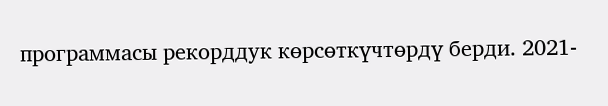программасы рекорддук көрсөткүчтөрдү берди. 2021-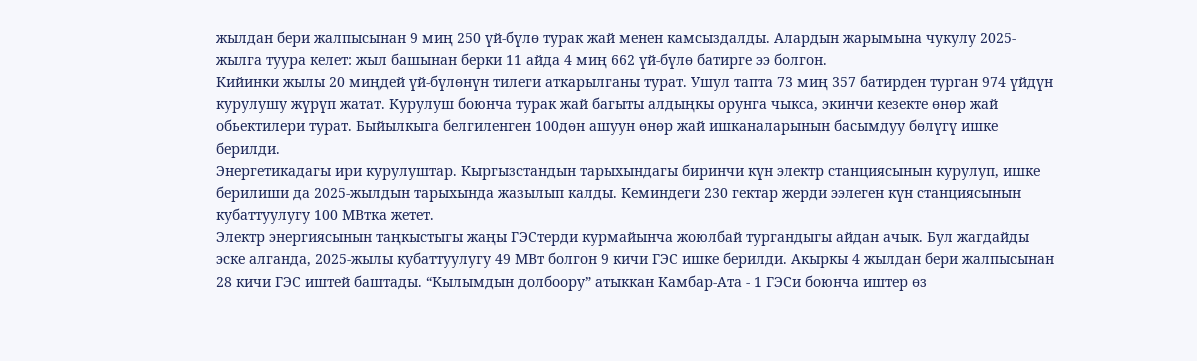жылдан бери жалпысынан 9 миң 250 үй-бүлө турак жай менен камсыздалды. Алардын жарымына чукулу 2025-жылга туура келет: жыл башынан берки 11 айда 4 миң 662 үй-бүлө батирге ээ болгон.
Кийинки жылы 20 миңдей үй-бүлөнүн тилеги аткарылганы турат. Ушул тапта 73 миң 357 батирден турган 974 үйдүн курулушу жүрүп жатат. Курулуш боюнча турак жай багыты алдыңкы орунга чыкса, экинчи кезекте өнөр жай обьектилери турат. Быйылкыга белгиленген 100дөн ашуун өнөр жай ишканаларынын басымдуу бөлүгү ишке берилди.
Энергетикадагы ири курулуштар. Кыргызстандын тарыхындагы биринчи күн электр станциясынын курулуп, ишке берилиши да 2025-жылдын тарыхында жазылып калды. Кеминдеги 230 гектар жерди ээлеген күн станциясынын кубаттуулугу 100 МВтка жетет.
Электр энергиясынын таңкыстыгы жаңы ГЭСтерди курмайынча жоюлбай тургандыгы айдан ачык. Бул жагдайды эске алганда, 2025-жылы кубаттуулугу 49 МВт болгон 9 кичи ГЭС ишке берилди. Акыркы 4 жылдан бери жалпысынан 28 кичи ГЭС иштей баштады. “Кылымдын долбоору” атыккан Камбар-Ата - 1 ГЭСи боюнча иштер өз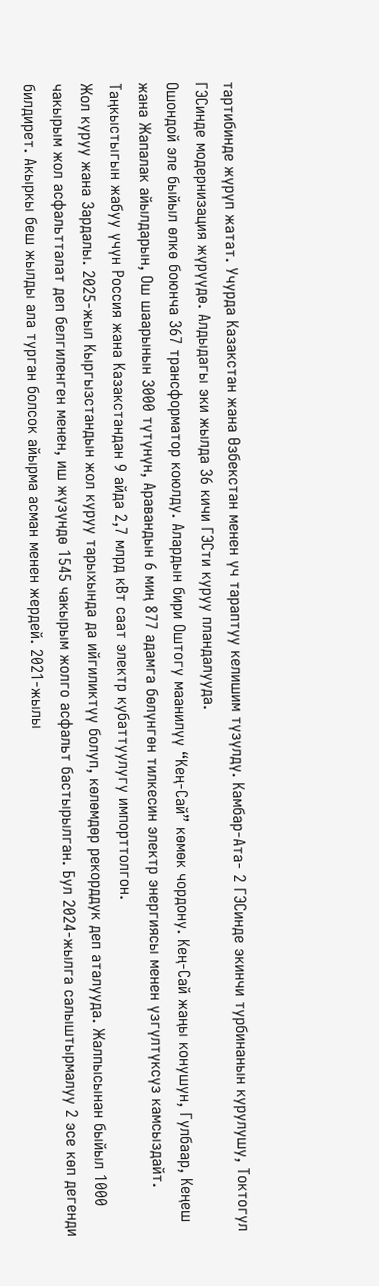тартибинде жүрүп жатат. Учурда Казакстан жана Өзбекстан менен үч тараптуу келишим түзүлдү. Камбар-Ата- 2 ГЭСинде экинчи турбинанын курулушу, Токтогул ГЭСинде модернизация жүрүүдө. Алдыдагы эки жылда 36 кичи ГЭСти куруу пландалууда.
Ошондой эле быйыл өлкө боюнча 367 трансформатор коюлду. Алардын бири Оштогу маанилүү “Кең-Сай” көмөк чордону. Кең-Сай жаңы конушун, Гулбаар, Кеңеш жана Жапалак айылдарын, Ош шаарынын 3000 түтүнүн, Аравандын 6 миң 877 адамга бөлүнгөн тилкесин электр энергиясы менен үзгүлтүксүз камсыздайт.
Таңкыстыгын жабуу үчүн Россия жана Казакстандан 9 айда 2,7 млрд кВт саат электр кубаттуулугу импорттолгон.
Жол куруу жана Зардалы. 2025-жыл Кыргызстандын жол куруу тарыхында да ийгиликтүү болуп, көлөмдөр рекорддук деп аталууда. Жалпысынан быйыл 1000 чакырым жол асфальтталат деп белгиленген менен, иш жүзүндө 1545 чакырым жолго асфальт бастырылган. Бул 2024-жылга салыштырмалуу 2 эсе көп дегенди билдирет. Акыркы беш жылды ала турган болсок айырма асман менен жердей. 2021-жылы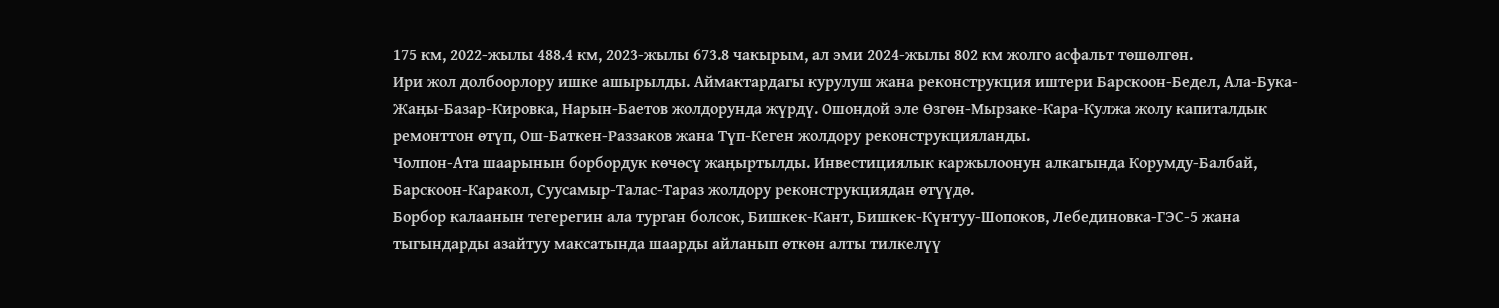175 км, 2022-жылы 488.4 км, 2023-жылы 673.8 чакырым, ал эми 2024-жылы 802 км жолго асфальт төшөлгөн.
Ири жол долбоорлору ишке ашырылды. Аймактардагы курулуш жана реконструкция иштери Барскоон-Бедел, Ала-Бука-Жаңы-Базар-Кировка, Нарын-Баетов жолдорунда жүрдү. Ошондой эле Өзгөн-Мырзаке-Кара-Кулжа жолу капиталдык ремонттон өтүп, Ош-Баткен-Раззаков жана Түп-Кеген жолдору реконструкцияланды.
Чолпон-Ата шаарынын борбордук көчөсү жаңыртылды. Инвестициялык каржылоонун алкагында Корумду-Балбай, Барскоон-Каракол, Суусамыр-Талас-Тараз жолдору реконструкциядан өтүүдө.
Борбор калаанын тегерегин ала турган болсок, Бишкек-Кант, Бишкек-Күнтуу-Шопоков, Лебединовка-ГЭС-5 жана тыгындарды азайтуу максатында шаарды айланып өткөн алты тилкелүү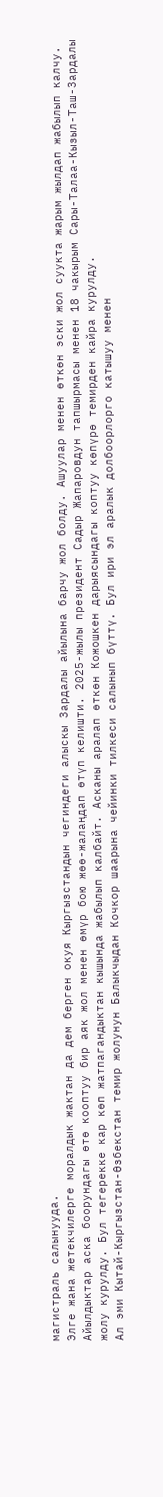магистраль салынууда.
Элге жана жетекчилерге моралдык жактан да дем берген окуя Кыргызстандын чегиндеги алыскы Зардалы айылына барчу жол болду. Ашуулар менен өткөн эски жол суукта жарым жылдап жабылып калчу. Айылдыктар аска боорундагы өтө кооптуу бир аяк жол менен өмүр бою жөө-жалаңдап өтүп келишти. 2025-жылы президент Садыр Жапаровдун тапшырмасы менен 18 чакырым Сары-Талаа-Кызыл-Таш-Зардалы жолу курулду. Бул тегерекке кар көп жатпагандыктан кышында жабылып калбайт. Асканы аралап өткөн Кожошкен дарыясындагы коптуу көпүрө темирден кайра курулду.
Ал эми Кытай-Кыргызстан-Өзбекстан темир жолунун Балыкчыдан Кочкор шаарына чейинки тилкеси салынып бүттү. Бул ири эл аралык долбоорлорго катышуу менен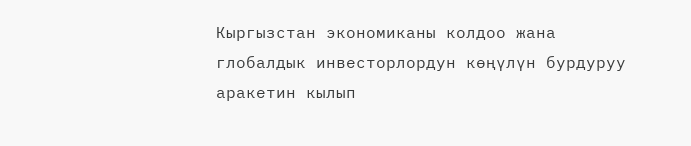Кыргызстан экономиканы колдоо жана глобалдык инвесторлордун көңүлүн бурдуруу аракетин кылып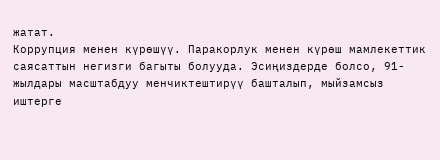жатат.
Коррупция менен күрөшүү. Паракорлук менен күрөш мамлекеттик саясаттын негизги багыты болууда. Эсиңиздерде болсо, 91-жылдары масштабдуу менчиктештирүү башталып, мыйзамсыз иштерге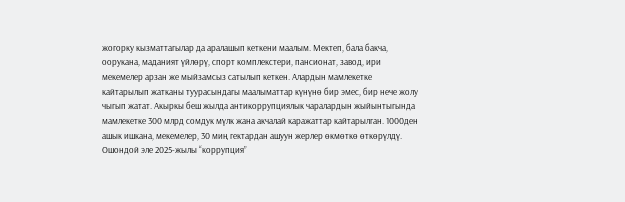жогорку кызматтагылар да аралашып кеткени маалым. Мектеп, бала бакча, оорукана, маданият үйлөрү, спорт комплекстери, пансионат, завод, ири мекемелер арзан же мыйзамсыз сатылып кеткен. Алардын мамлекетке кайтарылып жатканы туурасындагы маалыматтар күнүнө бир эмес, бир нече жолу чыгып жатат. Акыркы беш жылда антикоррупциялык чаралардын жыйынтыгында мамлекетке 300 млрд сомдук мүлк жана акчалай каражаттар кайтарылган. 1000ден ашык ишкана, мекемелер, 30 миң гектардан ашуун жерлер өкмөткө өткөрүлдү.
Ошондой эле 2025-жылы “коррупция”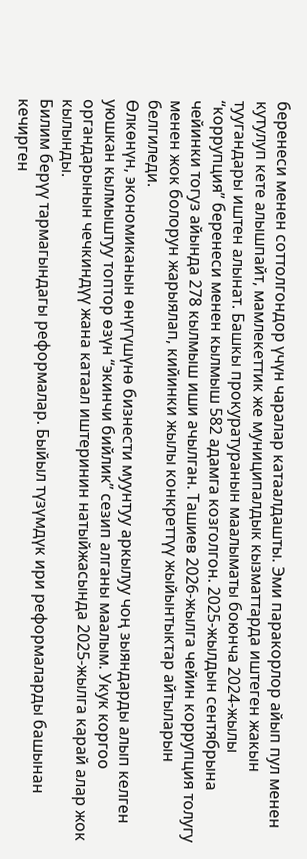беренеси менен соттолгондор үчүн чаралар катаалдашты. Эми паракорлор айып пул менен кутулуп кете алышпайт, мамлекеттик же муниципалдык кызматтарда иштеген жакын туугандары иштен алынат. Башкы прокуратуранын маалыматы боюнча 2024-жылы “коррупция” беренеси менен кылмыш 582 адамга козголгон. 2025-жылдын сентябрына чейинки тогуз айында 278 кылмыш иши ачылган. Ташиев 2026-жылга чейин коррупция толугу менен жок болорун жарыялап, кийинки жылы конкреттүү жыйынтыктар айтыларын белгиледи.
Өлкөнүн, экономиканын өнүгүшүнө бизнести муунтуу аркылуу чоң зыяндарды алып келген уюшкан кылмыштуу топтор өзүн “экинчи бийлик” сезип алганы маалым. Укук коргоо органдарынын чечкиндүү жана катаал иштеринин натыйжасында 2025-жылга карай алар жок кылынды.
Билим берүү тармагындагы реформалар. Быйыл түзүмдүк ири реформаларды башынан кечирген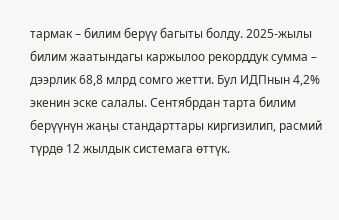тармак – билим берүү багыты болду. 2025-жылы билим жаатындагы каржылоо рекорддук сумма – дээрлик 68,8 млрд сомго жетти. Бул ИДПнын 4,2% экенин эске салалы. Сентябрдан тарта билим берүүнүн жаңы стандарттары киргизилип, расмий түрдө 12 жылдык системага өттүк.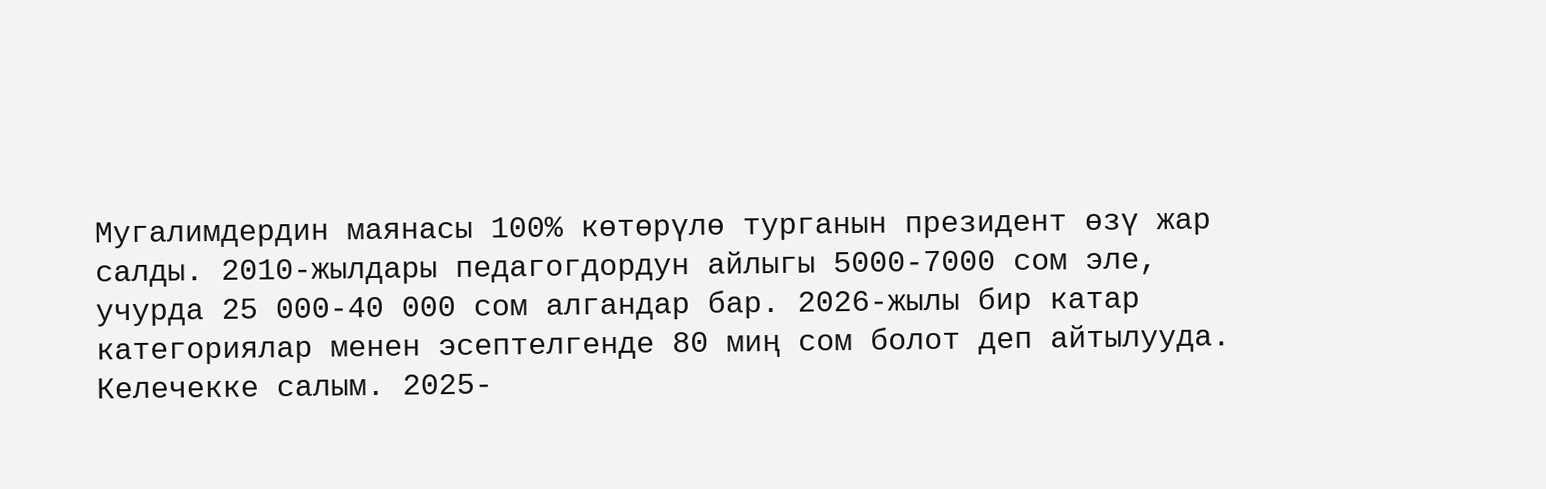Мугалимдердин маянасы 100% көтөрүлө турганын президент өзү жар салды. 2010-жылдары педагогдордун айлыгы 5000-7000 сом эле, учурда 25 000-40 000 сом алгандар бар. 2026-жылы бир катар категориялар менен эсептелгенде 80 миң сом болот деп айтылууда.
Келечекке салым. 2025-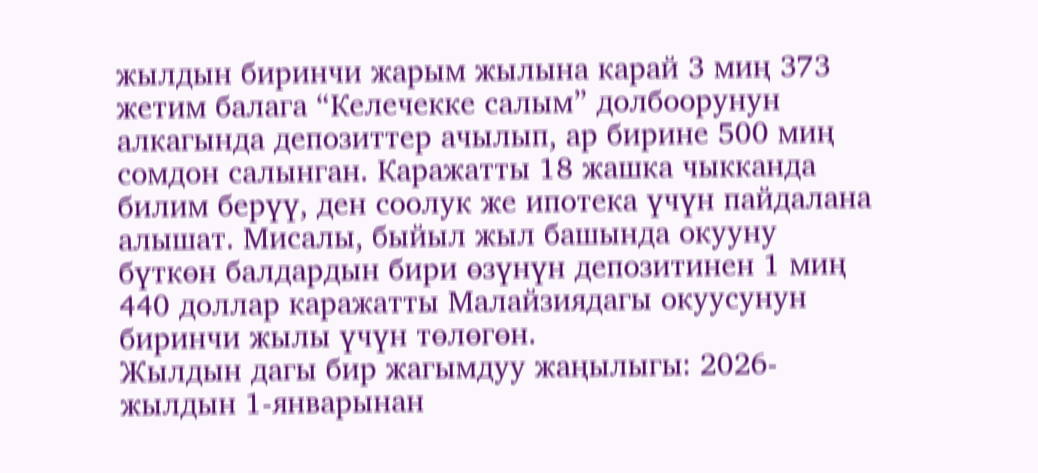жылдын биринчи жарым жылына карай 3 миң 373 жетим балага “Келечекке салым” долбоорунун алкагында депозиттер ачылып, ар бирине 500 миң сомдон салынган. Каражатты 18 жашка чыкканда билим берүү, ден соолук же ипотека үчүн пайдалана алышат. Мисалы, быйыл жыл башында окууну бүткөн балдардын бири өзүнүн депозитинен 1 миң 440 доллар каражатты Малайзиядагы окуусунун биринчи жылы үчүн төлөгөн.
Жылдын дагы бир жагымдуу жаңылыгы: 2026-жылдын 1-январынан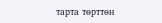тарта төрттөн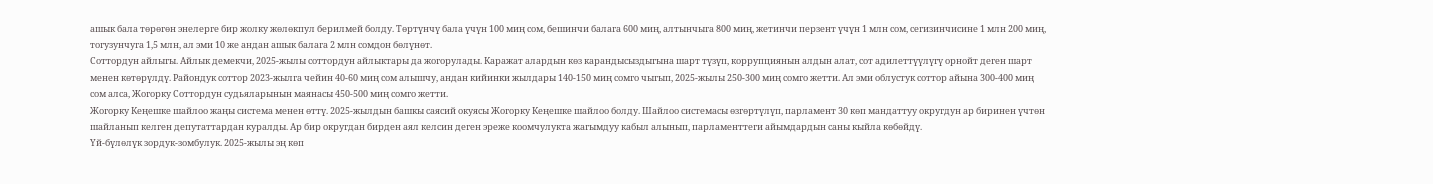ашык бала төрөгөн энелерге бир жолку жөлөкпул берилмей болду. Төртүнчү бала үчүн 100 миң сом, бешинчи балага 600 миң, алтынчыга 800 миң, жетинчи перзент үчүн 1 млн сом, сегизинчисине 1 млн 200 миң, тогузунчуга 1,5 млн, ал эми 10 же андан ашык балага 2 млн сомдон бөлүнөт.
Соттордун айлыгы. Айлык демекчи, 2025-жылы соттордун айлыктары да жогорулады. Каражат алардын көз карандысыздыгына шарт түзүп, коррупциянын алдын алат, сот адилеттүүлүгү орнойт деген шарт менен көтөрүлдү. Райондук соттор 2023-жылга чейин 40-60 миң сом алышчу, андан кийинки жылдары 140-150 миң сомго чыгып, 2025-жылы 250-300 миң сомго жетти. Ал эми облустук соттор айына 300-400 миң сом алса, Жогорку Соттордун судьяларынын маянасы 450-500 миң сомго жетти.
Жогорку Кеңешке шайлоо жаңы система менен өттү. 2025-жылдын башкы саясий окуясы Жогорку Кеңешке шайлоо болду. Шайлоо системасы өзгөртүлүп, парламент 30 көп мандаттуу округдун ар биринен үчтөн шайланып келген депутаттардан куралды. Ар бир округдан бирден аял келсин деген эреже коомчулукта жагымдуу кабыл алынып, парламенттеги айымдардын саны кыйла көбөйдү.
Үй-бүлөлүк зордук-зомбулук. 2025-жылы эң көп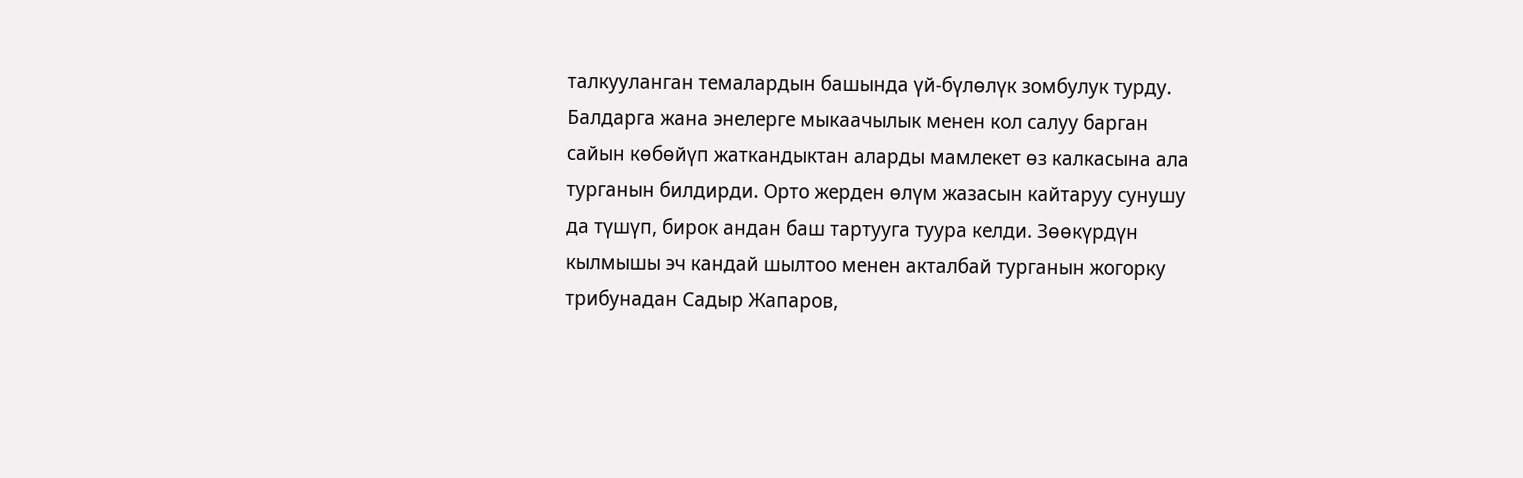талкууланган темалардын башында үй-бүлөлүк зомбулук турду. Балдарга жана энелерге мыкаачылык менен кол салуу барган сайын көбөйүп жаткандыктан аларды мамлекет өз калкасына ала турганын билдирди. Орто жерден өлүм жазасын кайтаруу сунушу да түшүп, бирок андан баш тартууга туура келди. Зөөкүрдүн кылмышы эч кандай шылтоо менен акталбай турганын жогорку трибунадан Садыр Жапаров,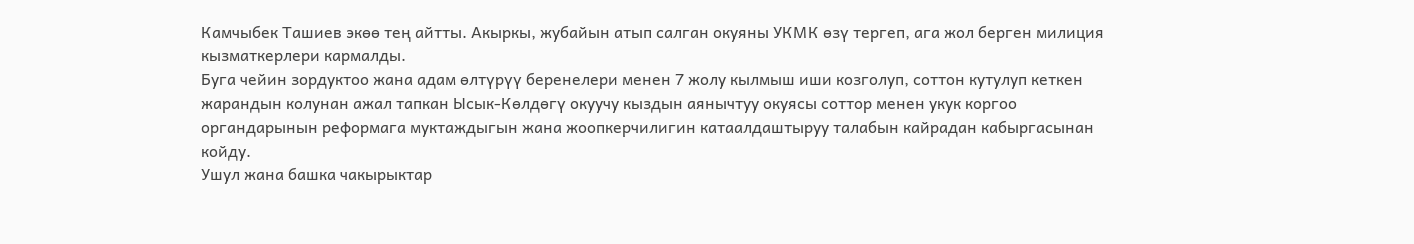Камчыбек Ташиев экөө тең айтты. Акыркы, жубайын атып салган окуяны УКМК өзү тергеп, ага жол берген милиция кызматкерлери кармалды.
Буга чейин зордуктоо жана адам өлтүрүү беренелери менен 7 жолу кылмыш иши козголуп, соттон кутулуп кеткен жарандын колунан ажал тапкан Ысык-Көлдөгү окуучу кыздын аянычтуу окуясы соттор менен укук коргоо органдарынын реформага муктаждыгын жана жоопкерчилигин катаалдаштыруу талабын кайрадан кабыргасынан койду.
Ушул жана башка чакырыктар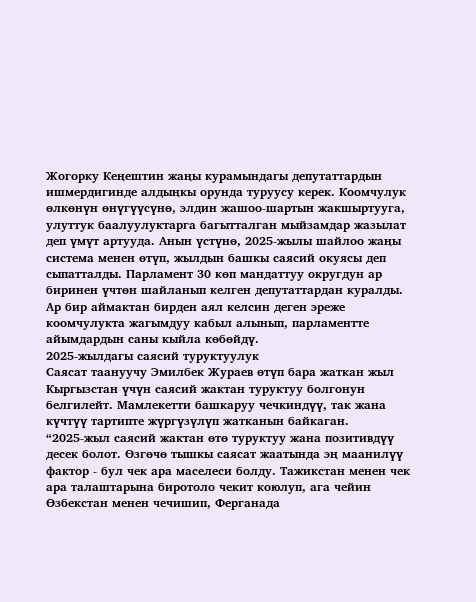Жогорку Кеңештин жаңы курамындагы депутаттардын ишмердигинде алдыңкы орунда туруусу керек. Коомчулук өлкөнүн өнүгүүсүнө, элдин жашоо-шартын жакшыртууга, улуттук баалуулуктарга багытталган мыйзамдар жазылат деп үмүт артууда. Анын үстүнө, 2025-жылы шайлоо жаңы система менен өтүп, жылдын башкы саясий окуясы деп сыпатталды. Парламент 30 көп мандаттуу округдун ар биринен үчтөн шайланып келген депутаттардан куралды. Ар бир аймактан бирден аял келсин деген эреже коомчулукта жагымдуу кабыл алынып, парламентте айымдардын саны кыйла көбөйдү.
2025-жылдагы саясий туруктуулук
Саясат таануучу Эмилбек Жураев өтүп бара жаткан жыл Кыргызстан үчүн саясий жактан туруктуу болгонун белгилейт. Мамлекетти башкаруу чечкиндүү, так жана күчтүү тартипте жүргүзүлүп жатканын байкаган.
“2025-жыл саясий жактан өтө туруктуу жана позитивдүү десек болот. Өзгөчө тышкы саясат жаатында эң маанилүү фактор - бул чек ара маселеси болду. Тажикстан менен чек ара талаштарына биротоло чекит коюлуп, ага чейин Өзбекстан менен чечишип, Ферганада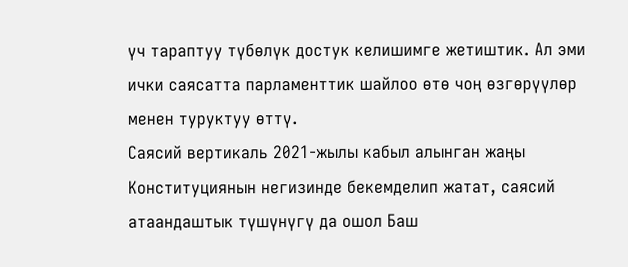үч тараптуу түбөлүк достук келишимге жетиштик. Ал эми ички саясатта парламенттик шайлоо өтө чоң өзгөрүүлөр менен туруктуу өттү.
Саясий вертикаль 2021-жылы кабыл алынган жаңы Конституциянын негизинде бекемделип жатат, саясий атаандаштык түшүнүгү да ошол Баш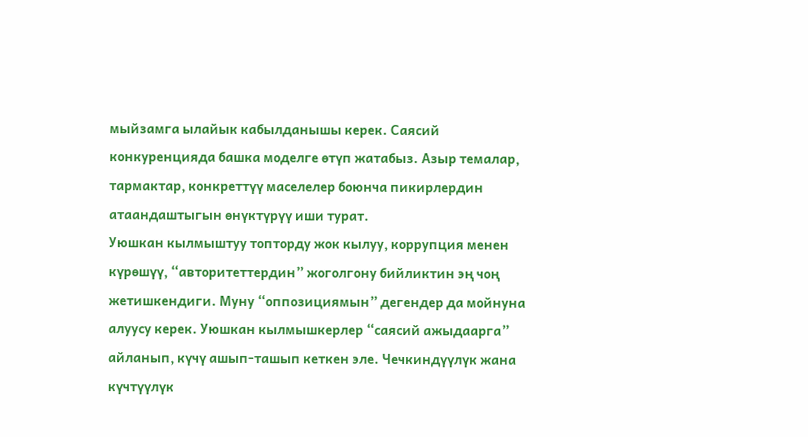мыйзамга ылайык кабылданышы керек. Саясий конкуренцияда башка моделге өтүп жатабыз. Азыр темалар, тармактар, конкреттүү маселелер боюнча пикирлердин атаандаштыгын өнүктүрүү иши турат.
Уюшкан кылмыштуу топторду жок кылуу, коррупция менен күрөшүү, “авторитеттердин” жоголгону бийликтин эң чоң жетишкендиги. Муну “оппозициямын” дегендер да мойнуна алуусу керек. Уюшкан кылмышкерлер “саясий ажыдаарга” айланып, күчү ашып-ташып кеткен эле. Чечкиндүүлүк жана күчтүүлүк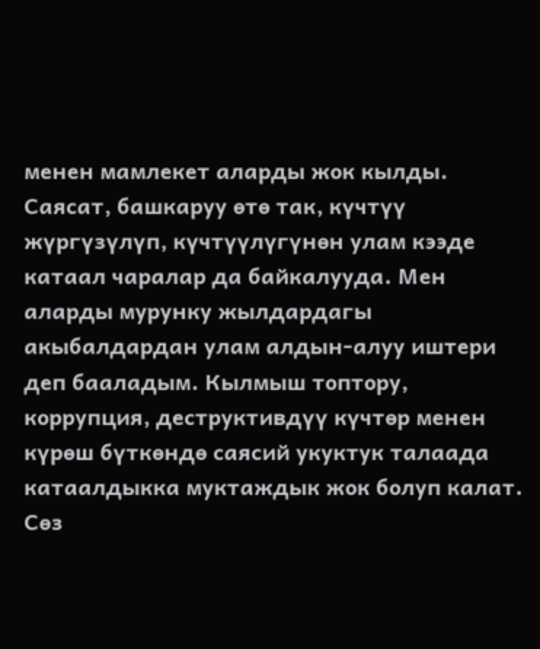менен мамлекет аларды жок кылды.
Саясат, башкаруу өтө так, күчтүү жүргүзүлүп, күчтүүлүгүнөн улам кээде катаал чаралар да байкалууда. Мен аларды мурунку жылдардагы акыбалдардан улам алдын-алуу иштери деп бааладым. Кылмыш топтору, коррупция, деструктивдүү күчтөр менен күрөш бүткөндө саясий укуктук талаада катаалдыкка муктаждык жок болуп калат. Сөз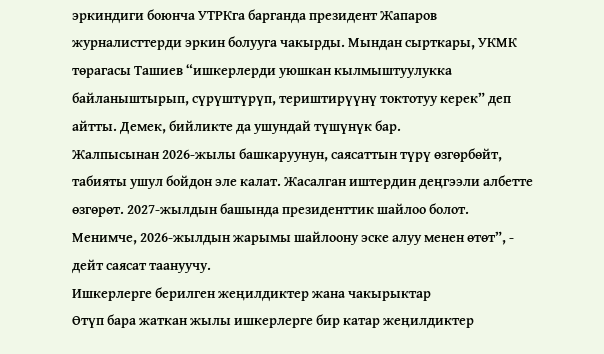эркиндиги боюнча УТРКга барганда президент Жапаров журналисттерди эркин болууга чакырды. Мындан сырткары, УКМК төрагасы Ташиев “ишкерлерди уюшкан кылмыштуулукка байланыштырып, сүрүштүрүп, териштирүүнү токтотуу керек” деп айтты. Демек, бийликте да ушундай түшүнүк бар.
Жалпысынан 2026-жылы башкаруунун, саясаттын түрү өзгөрбөйт, табияты ушул бойдон эле калат. Жасалган иштердин деңгээли албетте өзгөрөт. 2027-жылдын башында президенттик шайлоо болот. Менимче, 2026-жылдын жарымы шайлоону эске алуу менен өтөт”, - дейт саясат таануучу.
Ишкерлерге берилген жеңилдиктер жана чакырыктар
Өтүп бара жаткан жылы ишкерлерге бир катар жеңилдиктер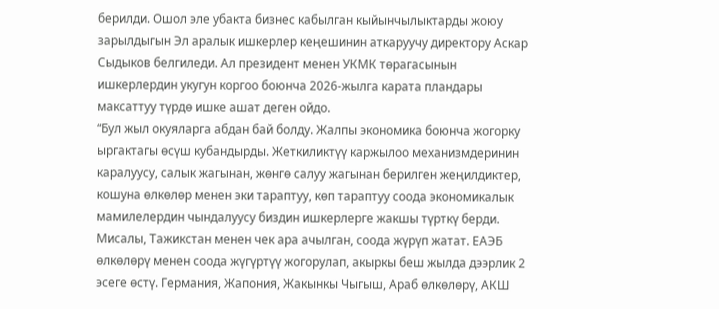берилди. Ошол эле убакта бизнес кабылган кыйынчылыктарды жоюу зарылдыгын Эл аралык ишкерлер кеңешинин аткаруучу директору Аскар Сыдыков белгиледи. Ал президент менен УКМК төрагасынын ишкерлердин укугун коргоо боюнча 2026-жылга карата пландары максаттуу түрдө ишке ашат деген ойдо.
“Бул жыл окуяларга абдан бай болду. Жалпы экономика боюнча жогорку ыргактагы өсүш кубандырды. Жеткиликтүү каржылоо механизмдеринин каралуусу, салык жагынан, жөнгө салуу жагынан берилген жеңилдиктер, кошуна өлкөлөр менен эки тараптуу, көп тараптуу соода экономикалык мамилелердин чындалуусу биздин ишкерлерге жакшы түрткү берди. Мисалы, Тажикстан менен чек ара ачылган, соода жүрүп жатат. ЕАЭБ өлкөлөрү менен соода жүгүртүү жогорулап, акыркы беш жылда дээрлик 2 эсеге өстү. Германия, Жапония, Жакынкы Чыгыш, Араб өлкөлөрү, АКШ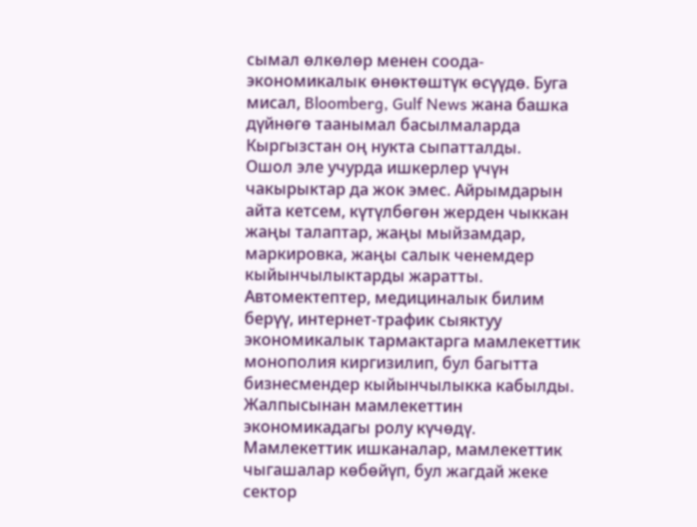сымал өлкөлөр менен соода-экономикалык өнөктөштүк өсүүдө. Буга мисал, Bloomberg, Gulf News жана башка дүйнөгө таанымал басылмаларда Кыргызстан оң нукта сыпатталды.
Ошол эле учурда ишкерлер үчүн чакырыктар да жок эмес. Айрымдарын айта кетсем, күтүлбөгөн жерден чыккан жаңы талаптар, жаңы мыйзамдар, маркировка, жаңы салык ченемдер кыйынчылыктарды жаратты. Автомектептер, медициналык билим берүү, интернет-трафик сыяктуу экономикалык тармактарга мамлекеттик монополия киргизилип, бул багытта бизнесмендер кыйынчылыкка кабылды.
Жалпысынан мамлекеттин экономикадагы ролу күчөдү. Мамлекеттик ишканалар, мамлекеттик чыгашалар көбөйүп, бул жагдай жеке сектор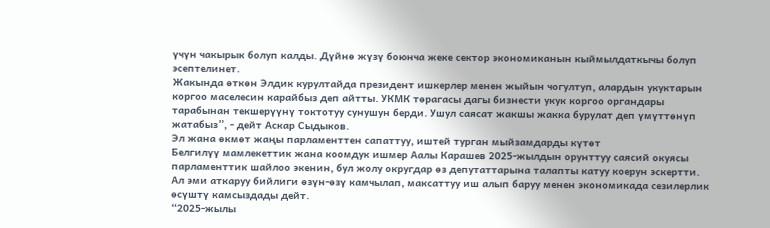үчүн чакырык болуп калды. Дүйнө жүзү боюнча жеке сектор экономиканын кыймылдаткычы болуп эсептелинет.
Жакында өткөн Элдик курултайда президент ишкерлер менен жыйын чогултуп, алардын укуктарын коргоо маселесин карайбыз деп айтты. УКМК төрагасы дагы бизнести укук коргоо органдары тарабынан текшерүүнү токтотуу сунушун берди. Ушул саясат жакшы жакка бурулат деп үмүттөнүп жатабыз”, - дейт Аскар Сыдыков.
Эл жана өкмөт жаңы парламенттен сапаттуу, иштей турган мыйзамдарды күтөт
Белгилүү мамлекеттик жана коомдук ишмер Аалы Карашев 2025-жылдын орунттуу саясий окуясы парламенттик шайлоо экенин, бул жолу округдар өз депутаттарына талапты катуу коерун эскертти. Ал эми аткаруу бийлиги өзүн-өзү камчылап, максаттуу иш алып баруу менен экономикада сезилерлик өсүштү камсыздады дейт.
“2025-жылы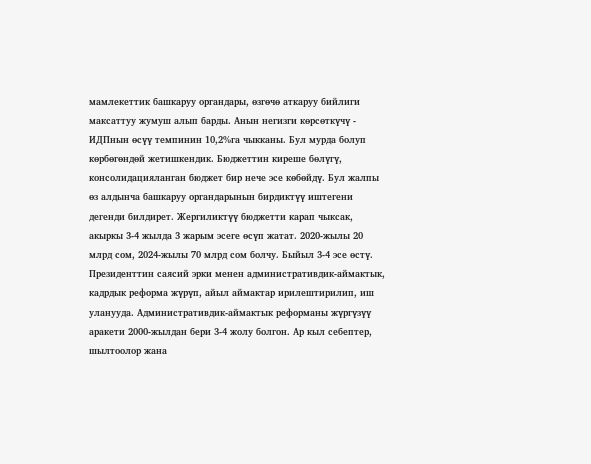мамлекеттик башкаруу органдары, өзгөчө аткаруу бийлиги максаттуу жумуш алып барды. Анын негизги көрсөткүчү - ИДПнын өсүү темпинин 10,2%га чыкканы. Бул мурда болуп көрбөгөндөй жетишкендик. Бюджеттин киреше бөлүгү, консолидацияланган бюджет бир нече эсе көбөйдү. Бул жалпы өз алдынча башкаруу органдарынын бирдиктүү иштегени дегенди билдирет. Жергиликтүү бюджетти карап чыксак, акыркы 3-4 жылда 3 жарым эсеге өсүп жатат. 2020-жылы 20 млрд сом, 2024-жылы 70 млрд сом болчу. Быйыл 3-4 эсе өстү.
Президенттин саясий эрки менен административдик-аймактык, кадрдык реформа жүрүп, айыл аймактар ирилештирилип, иш уланууда. Административдик-аймактык реформаны жүргүзүү аракети 2000-жылдан бери 3-4 жолу болгон. Ар кыл себептер, шылтоолор жана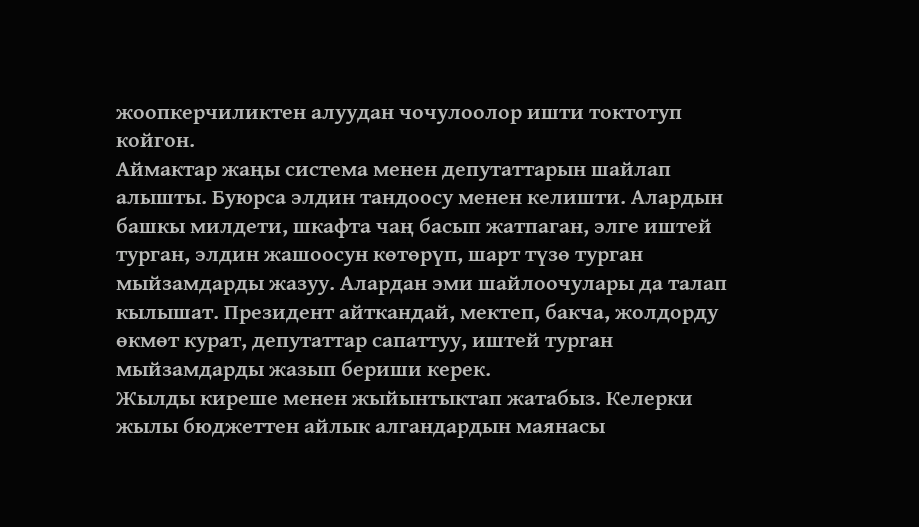жоопкерчиликтен алуудан чочулоолор ишти токтотуп койгон.
Аймактар жаңы система менен депутаттарын шайлап алышты. Буюрса элдин тандоосу менен келишти. Алардын башкы милдети, шкафта чаң басып жатпаган, элге иштей турган, элдин жашоосун көтөрүп, шарт түзө турган мыйзамдарды жазуу. Алардан эми шайлоочулары да талап кылышат. Президент айткандай, мектеп, бакча, жолдорду өкмөт курат, депутаттар сапаттуу, иштей турган мыйзамдарды жазып бериши керек.
Жылды киреше менен жыйынтыктап жатабыз. Келерки жылы бюджеттен айлык алгандардын маянасы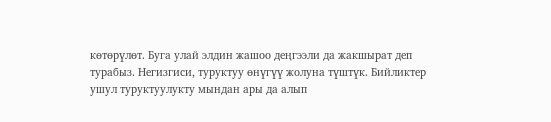көтөрүлөт. Буга улай элдин жашоо деңгээли да жакшырат деп турабыз. Негизгиси, туруктуу өнүгүү жолуна түштүк. Бийликтер ушул туруктуулукту мындан ары да алып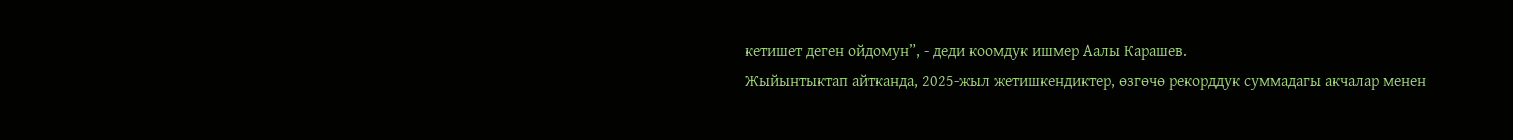кетишет деген ойдомун”, - деди коомдук ишмер Аалы Карашев.
Жыйынтыктап айтканда, 2025-жыл жетишкендиктер, өзгөчө рекорддук суммадагы акчалар менен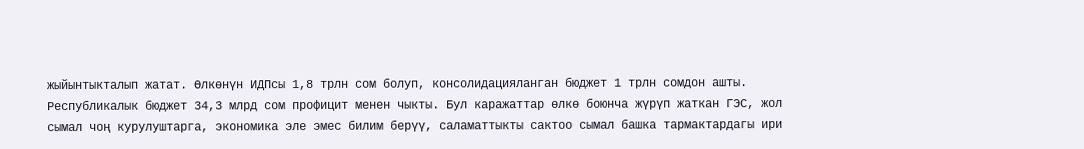жыйынтыкталып жатат. Өлкөнүн ИДПсы 1,8 трлн сом болуп, консолидацияланган бюджет 1 трлн сомдон ашты. Республикалык бюджет 34,3 млрд сом профицит менен чыкты. Бул каражаттар өлкө боюнча жүрүп жаткан ГЭС, жол сымал чоң курулуштарга, экономика эле эмес билим берүү, саламаттыкты сактоо сымал башка тармактардагы ири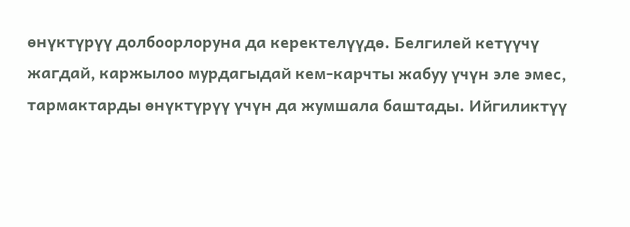өнүктүрүү долбоорлоруна да керектелүүдө. Белгилей кетүүчү жагдай, каржылоо мурдагыдай кем-карчты жабуу үчүн эле эмес, тармактарды өнүктүрүү үчүн да жумшала баштады. Ийгиликтүү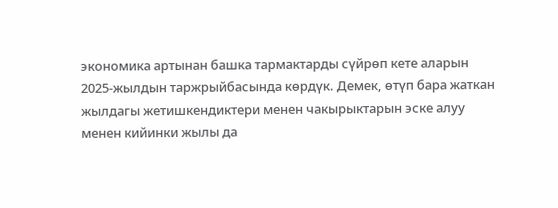экономика артынан башка тармактарды сүйрөп кете аларын 2025-жылдын таржрыйбасында көрдүк. Демек, өтүп бара жаткан жылдагы жетишкендиктери менен чакырыктарын эске алуу менен кийинки жылы да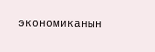экономиканын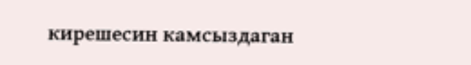кирешесин камсыздаган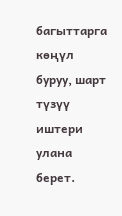багыттарга көңүл буруу, шарт түзүү иштери улана берет.